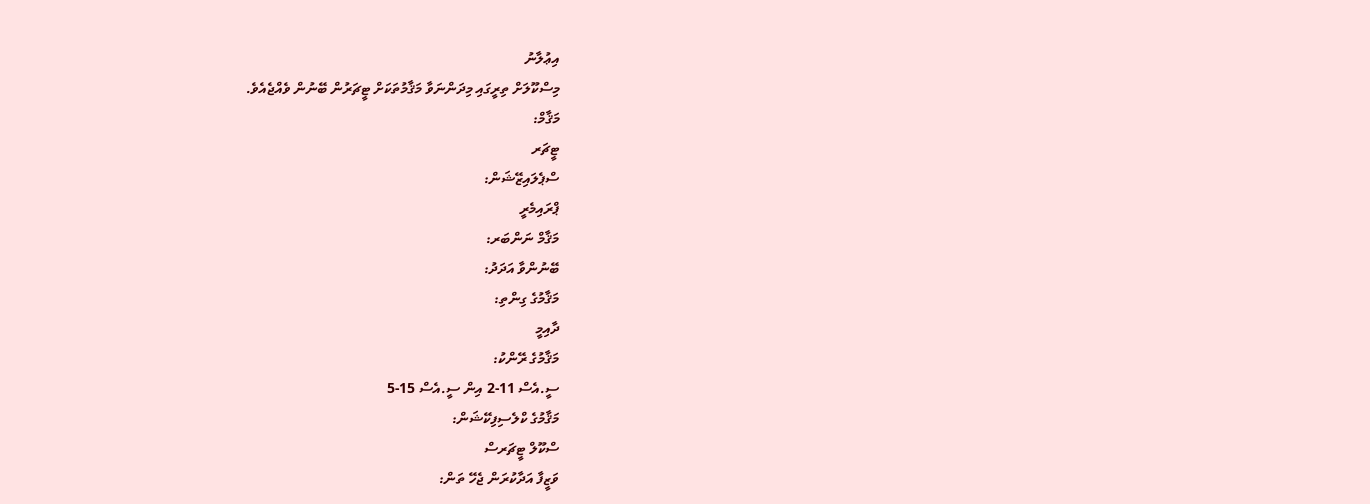އިޢުލާނު
މިސްކޫލަށް ތިރީގައި މިދަންނަވާ މަޤާމުތަކަށް ޓީޗަރުން ބޭނުން ވެއްޖެއެވެ.
މަޤާމް:
ޓީޗަރ
ސްޕެލައިޒޭޝަން:
ޕްރައިމެރީ
މަޤާމް ނަންބަރ:
ބޭނުންވާ އަދަދު:
މަޤާމުގެ ގިންތި:
ދާއިމީ
މަޤާމުގެ ރޭންކު:
ސީ.އެސް 11-2 އިން ސީ.އެސް 15-5
މަޤާމުގެ ކްލެސިފިކޭޝަން:
ސްކޫލް ޓީޗަރސް
ވަޒީފާ އަދާކުރަން ޖެހޭ ތަން: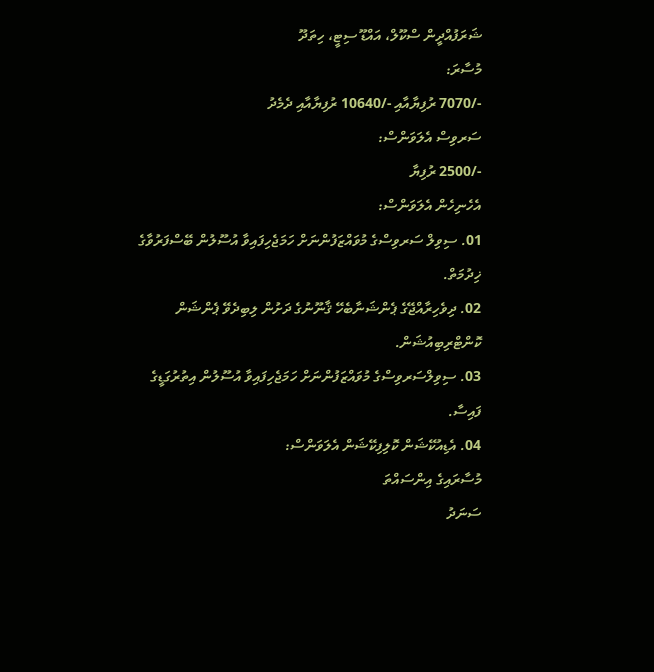ޝަރަފުއްދީން ސްކޫލް، އައްޑޫ ސިޓީ، ހިތަދޫ
މުސާރަ:
-/7070 ރުފިޔާއާއި -/10640 ރުފިޔާއާއި ދެމެދު
ސަރވިސް އެލަވަންސް:
-/2500 ރުފިޔާ
އެހެނިހެން އެލަވަންސް:
01. ސިވިލް ސަރވިސްގެ މުވައްޒަފުންނަށް ހަމަޖެހިފައިވާ އުސޫލުން ބޭސްފަރުވާގެ ޚިދުމަތް.
02. ދިވެހިރާއްޖޭގެ ޕެންޝަނާބެހޭ ޤާނޫނުގެ ދަށުން ލިބިދެވޭ ޕެންޝަން ކޮންޓްރިބިއުޝަން.
03. ސިވިލްސަރވިސްގެ މުވައްޒަފުންނަށް ހަމަޖެހިފައިވާ އުސޫލުން އިތުރުގަޑީގެ ފައިސާ.
04. އެޑިއުކޭޝަން ކޮލިފިކޭޝަން އެލަވަންސް:
މުސާރައިގެ އިންސައްތަ
ސަނަދު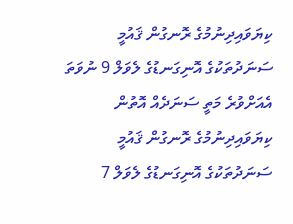ކިޔަވައިދިނުމުގެ ރޮނގުން ޤައުމީ ސަނަދުތަކުގެ އޮނިގަނޑުގެ ލެވަލް 9 ނުވަތަ އެއަށްވުރެ މަތީ ސަނަދެއް އޮތުން
ކިޔަވައިދިނުމުގެ ރޮނގުން ޤައުމީ ސަނަދުތަކުގެ އޮނިގަނޑުގެ ލެވަލް 7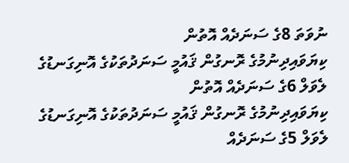ނުވަތަ 8ގެ ސަނަދެއް އޮތުން
ކިޔަވައިދިނުމުގެ ރޮނގުން ޤައުމީ ސަނަދުތަކުގެ އޮނިގަނޑުގެ ލެވަލް 6ގެ ސަނަދެއް އޮތުން
ކިޔަވައިދިނުމުގެ ރޮނގުން ޤައުމީ ސަނަދުތަކުގެ އޮނިގަނޑުގެ ލެވަލް 5ގެ ސަނަދެއް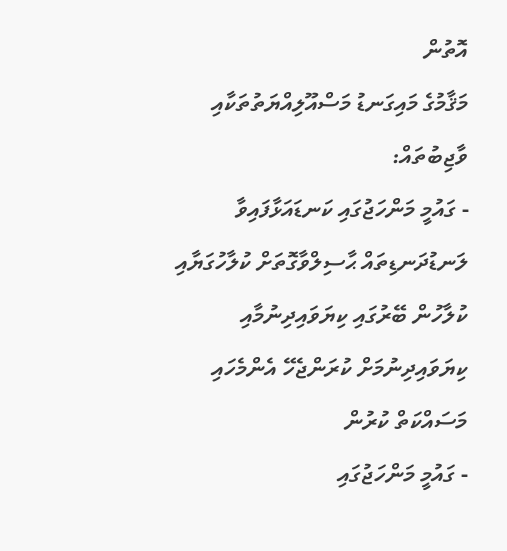އޮތުން
މަޤާމުގެ މައިގަނޑު މަސްއޫލިއްޔަތުތަކާއި ވާޖިބުތައް:
- ގައުމީ މަންހަޖުގައި ކަނޑައަޅާފައިވާ ލަނޑުދަނޑިތައް ޙާސިލްވާގޮތަށް ކުލާހުގަޔާއި ކުލާހުން ބޭރުގައި ކިޔަވައިދިނުމާއި ކިޔަވައިދިނުމަށް ކުރަންޖެހޭ އެންމެހައި މަސައްކަތް ކުރުން
- ގައުމީ މަންހަޖުގައި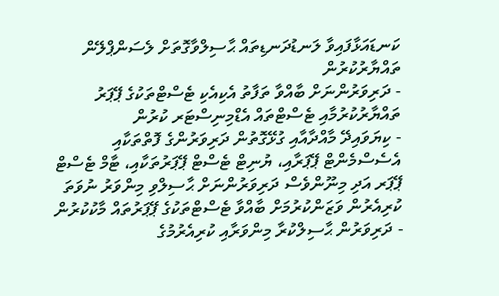ކަނޑައަޅާފައިވާ ލަނޑުދަނޑިތައް ޙާސިލްވާގޮތަށް ލެސަންޕްލޭން ތައްޔާރުކުރުން
- ދަރިވަރުންނަށް ބާއްވާ ތަފާތު އެކިއެކި ޓެސްޓްތަކުގެ ޕޭޕަރު ތައްޔާރުކުރުމާއި ޓެސްޓްތައް އެޑްމިނިސްޓަރ ކުރުން
- ކިޔަވައިދޭ މާއްދާއާއި ގުޅޭގޮތުން ދަރިވަރުންގެ ފޮތްތަކާއި އެސެސްމެންޓް ޕޭޕަރާއި، ޔުނިޓް ޓެސްޓް ޕޭޕަރުތަކާއި، ޓާމް ޓެސްޓް ޕޭޕަރ އަދި މިނޫންވެސް ދަރިވަރުންނަށް ޙާސިލްވި މިންވަރު ނުވަތަ ކުރިއެރުން ވަޒަންކުރުމަށް ބާއްވާ ޓެސްޓްތަކުގެ ޕޭޕަރުތައް މާކުކުރުން
- ދަރިވަރުން ޙާސިލްކުރާ މިންވަރާއި ކުރިއެރުމުގެ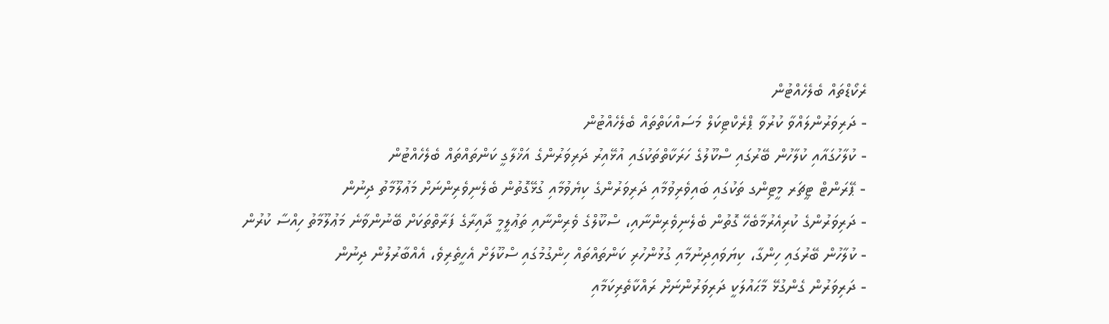ރެކޯޑްތައް ބެލެހެއްޓުން
- ދަރިވަރުންލައްވާ ކުރުވާ ޕްރެކްޓިކަލް މަސައްކަތްތައް ބެލެހެއްޓުން
- ކުލާހުގައާއި ކުލާހުން ބޭރުގައި ސްކޫލުގެ ހަރަކާތްތަކުގައި އުޅޭއިރު ދަރިވަރުންގެ އަޚްލާގީ ކަންތައްތައް ބެލެހެއްޓުން
- ޕޭރަންޓް ޓީޗަރ މީޓިންގ ތަކުގައި ބައިވެރިވުމާއި ދަރިވަރުންގެ ކިޔެވުމާއި ގުޅޭގޮތުން ބެލެނިވެރިންނަށް މަޢުލޫމާތު ދިނުން
- ދަރިވަރުންގެ ކުރިއެރުމާބެހޭ ގޮތުން ބެލެނިވެރިންނާއި، ސްކޫލްގެ ވެރިންނާއި ތަޢުލީމީ ދާއިރާގެ ފަރާތްތަކަށް ބޭނުންވާނެ މަޢުލޫމާތު ހިއްސާ ކުރުން
- ކުލާހުން ބޭރުގައި ހިންގާ، ކިޔަވައިދިނުމާއި ގުޅުންހުރި ކަންތައްތައް ހިންގުމުގައި ސްކޫލަށް އެހީތެރިވެ، އެއްބާރުލުން ދިނުން
- ދަރިވަރުން ގެންގުޅޭ މާޙައުލަކީ ދަރިވަރުންނަށް ރައްކާތެރިކަމާއި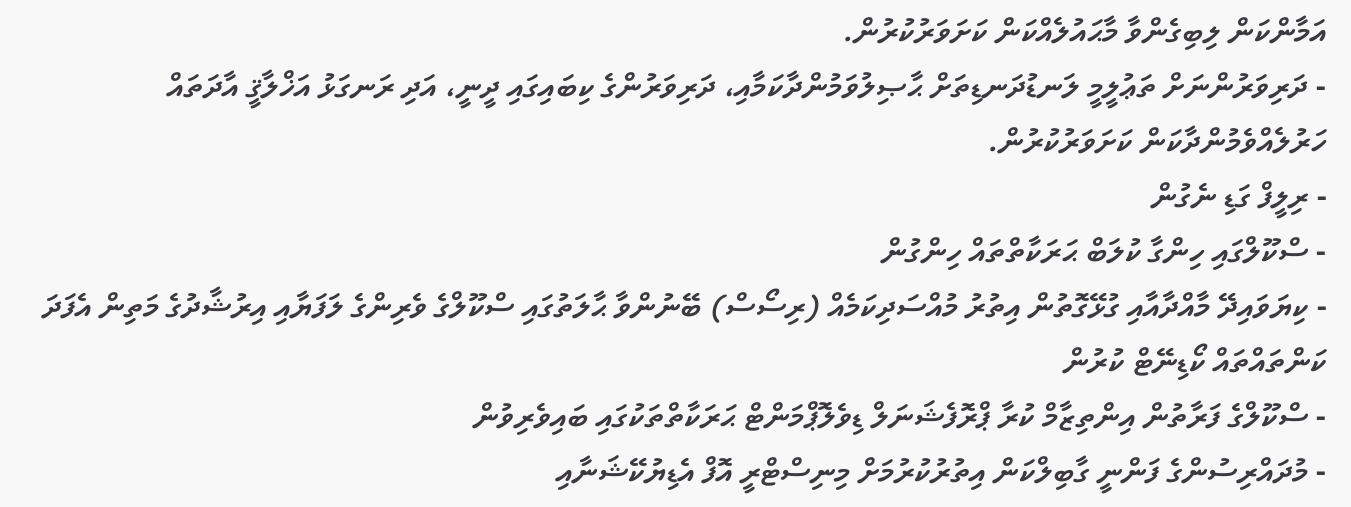އަމާންކަން ލިބިގެންވާ މާޙައުލެއްކަން ކަށަވަރުކުރުން.
- ދަރިވަރުންނަށް ތަޢުލީމީ ލަނޑުދަނޑިތަށް ޙާޞިލުވަމުންދާކަމާއި، ދަރިވަރުންގެ ކިބައިގައި ދީނީ، އަދި ރަނގަޅު އަޚްލާޤީ އާދަތައް ހަރުލެއްވެމުންދާކަން ކަށަވަރުކުރުން.
- ރިލީފް ގަޑި ނެގުން
- ސްކޫލްގައި ހިންގާ ކުލަބް ޙަރަކާތްތައް ހިންގުން
- ކިޔަވައިދޭ މާއްދާއާއި ގުޅޭގޮތުން އިތުރު މުއްސަދިކަމެއް (ރިސޯސް) ބޭނުންވާ ޙާލަތުގައި ސްކޫލްގެ ވެރިންގެ ލަފަޔާއި އިރުޝާދުގެ މަތިން އެފަދަ ކަންތައްތައް ކޯޑިނޭޓް ކުރުން
- ސްކޫލްގެ ފަރާތުން އިންތިޒާމް ކުރާ ޕްރޮފެޝަނަލް ޑިވެލޮޕްމަންޓް ޙަރަކާތްތަކުގައި ބައިވެރިވުން
- މުދައްރިސުންގެ ފަންނީ ގާބިލްކަން އިތުރުކުރުމަށް މިނިސްޓްރީ އޮފް އެޑިޔުކޭޝަނާއި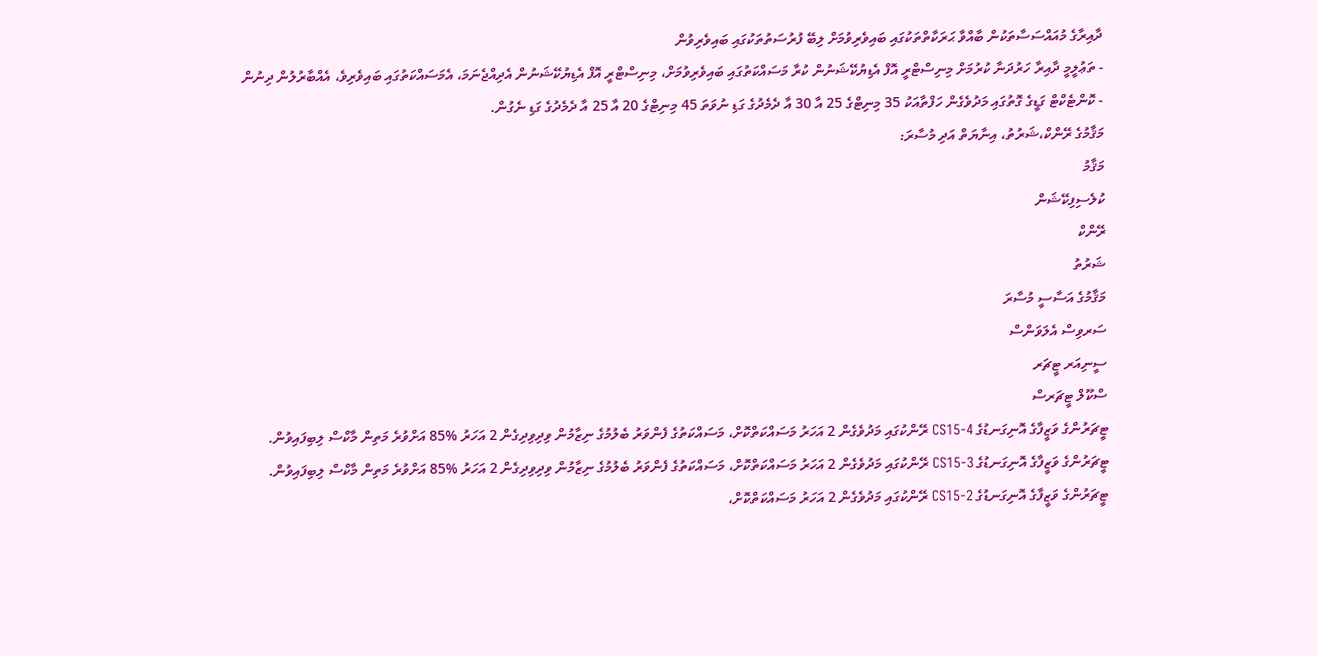ދާއިރާގެ މުއައްސަސާތަކުން ބާއްވާ ޙަރަކާތްތަކުގައި ބައިވެރިވުމަށް ލިބޭ ފުރުސަތުތަކުގައި ބައިވެރިވުން
- ތަޢުލީމީ ދާއިރާ ހަރުދަނާ ކުރުމަށް މިނިސްޓްރީ އޮފް އެޑިޔުކޭޝަނުން ކުރާ މަސައްކަތުގައި ބައިވެރިވުމަށް، މިނިސްޓްރީ އޮފް އެޑިޔުކޭޝަނުން އެދިއްޖެނަމަ، އެމަސައްކަތުގައި ބައިވެރިވެ، އެއްބާރުލުން ދިނުން
- ކޮންޓެކްޓް ގަޑީގެ ގޮތުގައި މަދުވެގެން ހަފްތާއަކު 35 މިނިޓްގެ 25 އާ 30 އާ ދެމެދުގެ ގަޑި ނުވަތަ 45 މިނިޓްގެ 20 އާ 25 އާ ދެމެދުގެ ގަޑި ނެގުން.
މަޤާމުގެ ރޭންކް،ޝަރުތު، އިނާޔަތް އަދި މުސާރަ:
މަޤާމު
ކުލެސިފިކޭޝަން
ރޭންކް
ޝަރުތު
މަޤާމުގެ އަސާސީ މުސާރަ
ސަރވިސް އެލަވަންސް
ސީނިއަރ ޓީޗަރ
ސްކޫލް ޓީޗަރސް
ޓީޗަރުންގެ ވަޒީފާގެ އޮނިގަނޑުގެ CS15-4 ރޭންކުގައި މަދުވެގެން 2 އަހަރު މަސައްކަތްކޮށް، މަސައްކަތުގެ ފެންވަރު ބެލުމުގެ ނިޒާމުން ވިދިވިދިގެން 2 އަހަރު %85 އަށްވުރެ މަތިން މާކްސް ލިބިފައިވުން.
ޓީޗަރުންގެ ވަޒީފާގެ އޮނިގަނޑުގެ CS15-3 ރޭންކުގައި މަދުވެގެން 2 އަހަރު މަސައްކަތްކޮށް، މަސައްކަތުގެ ފެންވަރު ބެލުމުގެ ނިޒާމުން ވިދިވިދިގެން 2 އަހަރު %85 އަށްވުރެ މަތިން މާކްސް ލިބިފައިވުން.
ޓީޗަރުންގެ ވަޒީފާގެ އޮނިގަނޑުގެ CS15-2 ރޭންކުގައި މަދުވެގެން 2 އަހަރު މަސައްކަތްކޮށް،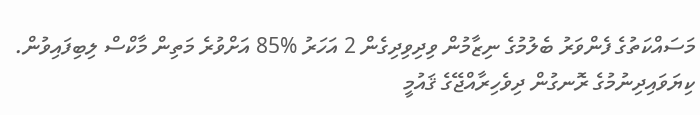މަސައްކަތުގެ ފެންވަރު ބެލުމުގެ ނިޒާމުން ވިދިވިދިގެން 2 އަހަރު %85 އަށްވުރެ މަތިން މާކްސް ލިބިފައިވުން.
ކިޔަވައިދިނުމުގެ ރޮނގުން ދިވެހިރާއްޖޭގެ ޤައުމީ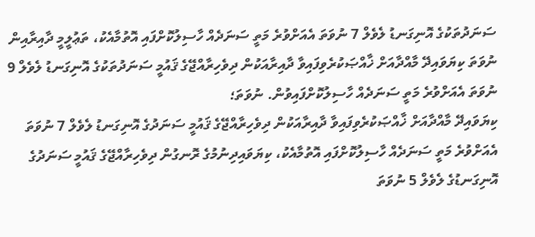ސަނަދުތަކުގެ އޮނިގަނޑު ލެވެލް 7 ނުވަތަ އެއަށްވުރެ މަތީ ސަނަދެއް ހާސިލުކޮށްފައި އޮތުމާއެކު، ތަޢުލީމީ ދާއިރާއިން ނުވަތަ ކިޔަވައިދޭ މާއްދާއަށް ޚާއްޞަކުރެވިފައިވާ ދާއިރާއަކުން ދިވެހިރާއްޖޭގެ ޤައުމީ ސަނަދުތަކުގެ އޮނިގަނޑު ލެވެލް 9 ނުވަތަ އެއަށްވުރެ މަތީ ސަނަދެއް ހާސިލުކޮށްފައިވުން. ނުވަތަ؛
ކިޔަވައިދޭ މާއްދާއަށް ޚާއްޞަކުރެވިފައިވާ ދާއިރާއަކުން ދިވެހިރާއްޖޭގެ ޤައުމީ ސަނަދުގެ އޮނިގަނޑު ލެވެލް 7 ނުވަތަ އެއަށްވުރެ މަތީ ސަނަދެއް ހާސިލުކޮށްފައި އޮތުމާއެކު، ކިޔަވައިދިނުމުގެ ރޮނގުން ދިވެހިރާއްޖޭގެ ޤައުމީ ސަނަދުގެ އޮނިގަނޑުގެ ލެވެލް 5 ނުވަތަ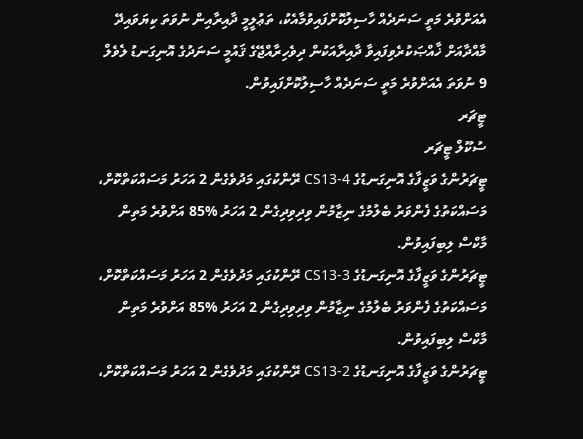އެއަށްވުރެ މަތީ ސަނަދެއް ހާސިލުކޮށްފައިވުމާއެކު، ތަޢުލީމީ ދާއިރާއިން ނުވަތަ ކިޔަވައިދޭ މާއްދާއަށް ޚާއްޞަކުރެވިފައިވާ ދާއިރާއަކުން ދިވެހިރާއްޖޭގެ ޤައުމީ ސަނަދުގެ އޮނިގަނޑު ލެވެލް 9 ނުވަތަ އެއަށްވުރެ މަތީ ސަނަދެއް ހާސިލުކޮށްފައިވުން.
ޓީޗަރ
ސުކޫލް ޓީޗަރ
ޓީޗަރުންގެ ވަޒީފާގެ އޮނިގަނޑުގެ CS13-4 ރޭންކުގައި މަދުވެގެން 2 އަހަރު މަސައްކަތްކޮށް، މަސައްކަތުގެ ފެންވަރު ބެލުމުގެ ނިޒާމުން ވިދިވިދިގެން 2 އަހަރު %85 އަށްވުރެ މަތިން މާކްސް ލިބިފައިވުން.
ޓީޗަރުންގެ ވަޒީފާގެ އޮނިގަނޑުގެ CS13-3 ރޭންކުގައި މަދުވެގެން 2 އަހަރު މަސައްކަތްކޮށް، މަސައްކަތުގެ ފެންވަރު ބެލުމުގެ ނިޒާމުން ވިދިވިދިގެން 2 އަހަރު %85 އަށްވުރެ މަތިން މާކްސް ލިބިފައިވުން.
ޓީޗަރުންގެ ވަޒީފާގެ އޮނިގަނޑުގެ CS13-2 ރޭންކުގައި މަދުވެގެން 2 އަހަރު މަސައްކަތްކޮށް،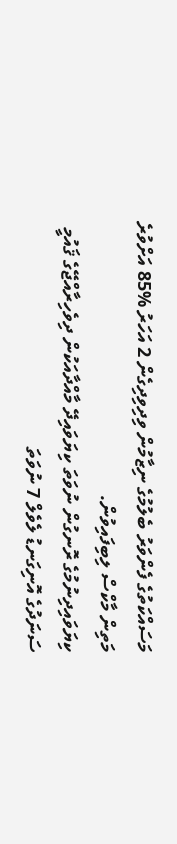މަސައްކަތުގެ ފެންވަރު ބެލުމުގެ ނިޒާމުން ވިދިވިދިގެން 2 އަހަރު %85 އަށްވުރެ މަތިން މާކްސް ލިބިފައިވުން.
ކިޔަވައިދިނުމުގެ ރޮނގުން ނުވަތަ ކިޔަވައިދޭ މާއްދާއަކުން ދިވެހިރާއްޖޭގެ ޤައުމީ ސަނަދުގެ އޮނިގަނޑު ލެވެލް 7 ނުވަތަ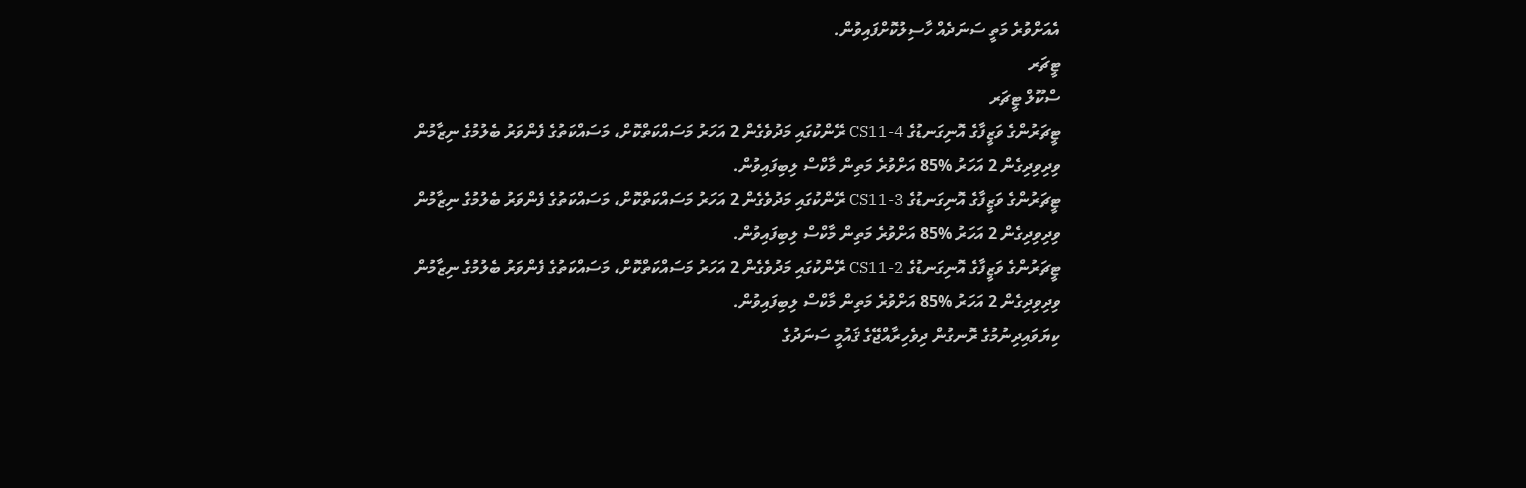އެއަށްވުރެ މަތީ ސަނަދެއް ހާސިލުކޮށްފައިވުން.
ޓީޗަރ
ސްކޫލް ޓީޗަރ
ޓީޗަރުންގެ ވަޒީފާގެ އޮނިގަނޑުގެ CS11-4 ރޭންކުގައި މަދުވެގެން 2 އަހަރު މަސައްކަތްކޮށް، މަސައްކަތުގެ ފެންވަރު ބެލުމުގެ ނިޒާމުން ވިދިވިދިގެން 2 އަހަރު %85 އަށްވުރެ މަތިން މާކްސް ލިބިފައިވުން.
ޓީޗަރުންގެ ވަޒީފާގެ އޮނިގަނޑުގެ CS11-3 ރޭންކުގައި މަދުވެގެން 2 އަހަރު މަސައްކަތްކޮށް، މަސައްކަތުގެ ފެންވަރު ބެލުމުގެ ނިޒާމުން ވިދިވިދިގެން 2 އަހަރު %85 އަށްވުރެ މަތިން މާކްސް ލިބިފައިވުން.
ޓީޗަރުންގެ ވަޒީފާގެ އޮނިގަނޑުގެ 2-CS11 ރޭންކުގައި މަދުވެގެން 2 އަހަރު މަސައްކަތްކޮށް، މަސައްކަތުގެ ފެންވަރު ބެލުމުގެ ނިޒާމުން ވިދިވިދިގެން 2 އަހަރު %85 އަށްވުރެ މަތިން މާކްސް ލިބިފައިވުން.
ކިޔަވައިދިނުމުގެ ރޮނގުން ދިވެހިރާއްޖޭގެ ޤައުމީ ސަނަދުގެ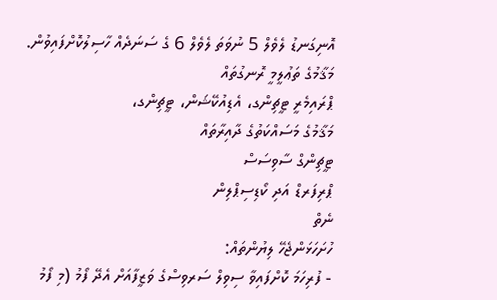އޮނިގަނޑު ލެވެލް 5 ނުވަތަ ލެވެލް 6 ގެ ސަނަދެއް ހާސިލުކޮށްފައިވުން.
މަޤާމުގެ ތަޢުލީމީ ރޮނގުތައް
ޕްރައިމެރީ ޓީޗިންގ، އެޑިއުކޭޝަން، ޓީޗިންގ،
މަޤާމުގެ މަސައްކަތުގެ ދާއިރާތައް
ޓީޗިންގް ސާވިސަސް
ޕްރިފަރޑް އަދި ކޯޑިސިޕްލިން
ނެތް
ހުށަހަޅަންޖެހޭ ލިޔުންތައް:
- ފުރިހަމަ ކޮށްފައިވާ ސިވިލް ސަރވިސްގެ ވަޒީފާއަށް އެދޭ ފޯމު (މި ފޯމު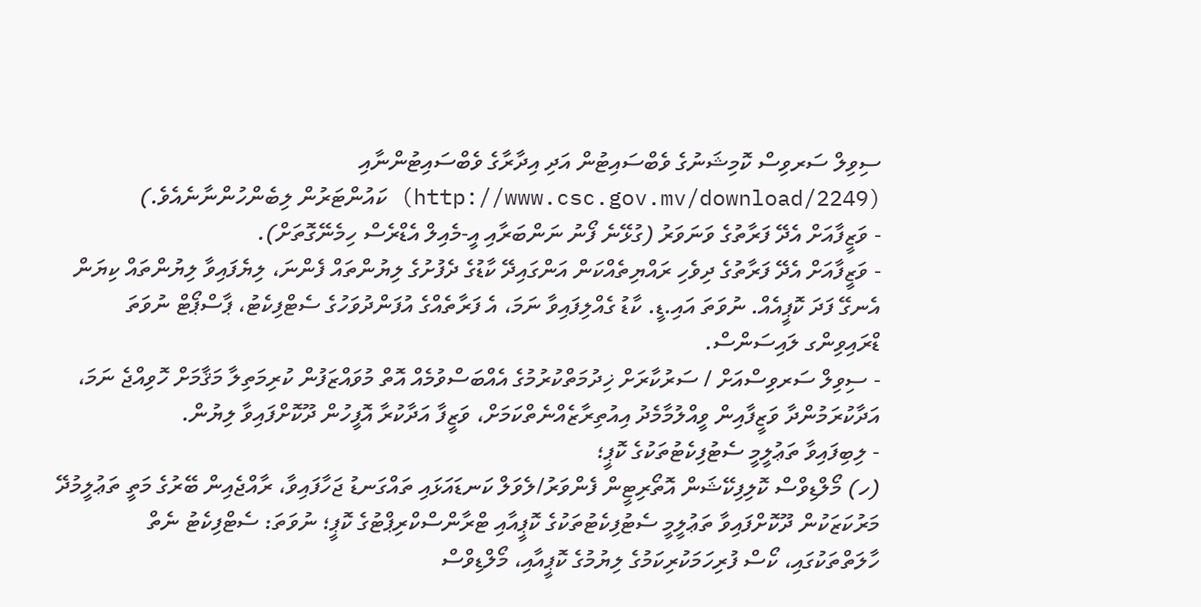ސިވިލް ސަރވިސް ކޮމިޝަނުގެ ވެބްސައިޓުން އަދި އިދާރާގެ ވެބްސައިޓުންނާއި (http://www.csc.gov.mv/download/2249) ކައުންޓަރުން ލިބެންހުންނާނެއެވެ.)
- ވަޒީފާއަށް އެދޭ ފަރާތުގެ ވަނަވަރު (ގުޅޭނެ ފޯނު ނަންބަރާއި އީ-މެއިލް އެޑްރެސް ހިމެނޭގޮތަށް).
- ވަޒީފާއަށް އެދޭ ފަރާތުގެ ދިވެހި ރައްޔިތެއްކަން އަންގައިދޭ ކާޑުގެ ދެފުށުގެ ލިޔުންތައް ފެންނަ، ލިޔެފައިވާ ލިޔުންތައް ކިޔަން އެނގޭ ފަދަ ކޮޕީއެއް. ނުވަތަ އައި.ޑީ. ކާޑު ގެއްލިފައިވާ ނަމަ، އެ ފަރާތެއްގެ އުފަންދުވަހުގެ ސެޓްފިކެޓު، ޕާސްޕޯޓް ނުވަތަ ޑްރައިވިންގ ލައިސަންސް.
- ސިވިލް ސަރވިސްއަށް / ސަރުކާރަށް ޚިދުމަތްކުރުމުގެ އެއްބަސްވުމެއް އޮތް މުވައްޒަފުން ކުރިމަތިލާ މަޤާމަށް ހޮވިއްޖެ ނަމަ، އަދާކުރަމުންދާ ވަޒީފާއިން ވީއްލުމާމެދު އިއުތިރާޒެއްނެތްކަމަށް، ވަޒީފާ އަދާކުރާ އޮފީހުން ދޫކޮށްފައިވާ ލިޔުން.
- ލިބިފައިވާ ތަޢުލީމީ ސެޓުފިކެޓުތަކުގެ ކޮޕީ؛
(ހ) މޯލްޑިވްސް ކޮލިފިކޭޝަން އޮތޯރިޓީން ފެންވަރު/ލެވަލް ކަނޑައަޅައި ތައްގަނޑު ޖަހާފައިވާ، ރާއްޖެއިން ބޭރުގެ މަތީ ތަޢުލީމުދޭ މަރުކަޒަކުން ދޫކޮށްފައިވާ ތަޢުލީމީ ސެޓުފިކެޓުތަކުގެ ކޮޕީއާއި ޓްރާންސްކްރިޕްޓުގެ ކޮޕީ؛ ނުވަތަ: ސެޓްފިކެޓު ނެތް ހާލަތްތަކުގައި، ކޯސް ފުރިހަމަކުރިކަމުގެ ލިޔުމުގެ ކޮޕީއާއި، މޯލްޑިވްސް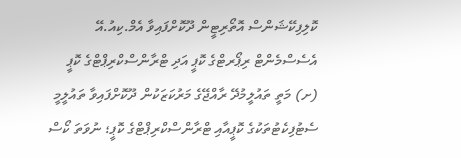ކޮލިފިކޭޝަންސް އޮތޯރިޓީން ދޫކޮށްފައިވާ އެމް.ކިއު.އޭ އެސެސްމެންޓް ރިޕޯރޓްގެ ކޮޕީ އަދި ޓްރާންސްކްރިޕްޓްގެ ކޮޕީ
(ށ) މަތީ ތައުލީމުދޭ ރާއްޖޭގެ މަރުކަޒަކުން ދޫކޮށްފައިވާ ތައުލީމީ ސެޓުފިކެޓުތަކުގެ ކޮޕީއާއި ޓްރާންސްކްރިޕްޓްގެ ކޮޕީ؛ ނުވަތަ ކޯސް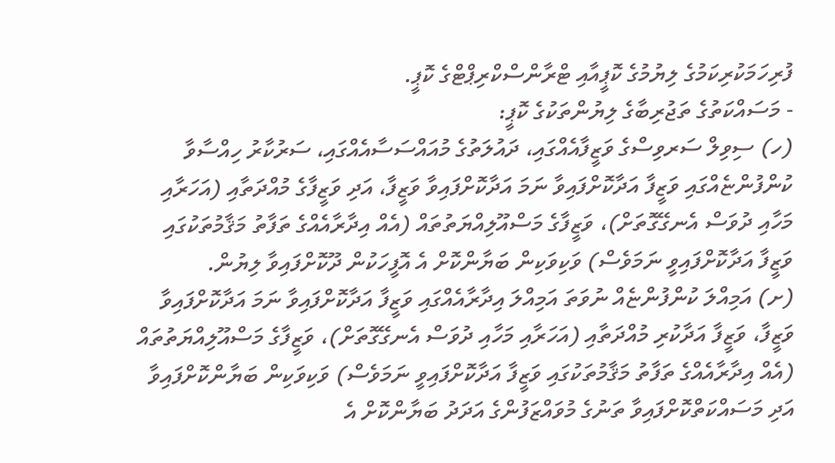ފުރިހަމަކުރިކަމުގެ ލިޔުމުގެ ކޮޕީއާއި ޓްރާންސްކްރިޕްޓްގެ ކޮޕީ.
- މަސައްކަތުގެ ތަޖުރިބާގެ ލިޔުންތަކުގެ ކޮޕީ:
(ހ) ސިވިލް ސަރވިސްގެ ވަޒީފާއެއްގައި، ދައުލަތުގެ މުއައްސަސާއެއްގައި، ސަރުކާރު ހިއްސާވާ ކުންފުންޏެއްގައި ވަޒީފާ އަދާކޮށްފައިވާ ނަމަ އަދާކޮށްފައިވާ ވަޒީފާ، އަދި ވަޒީފާގެ މުއްދަތާއި (އަހަރާއި މަހާއި ދުވަސް އެނގޭގޮތަށް)، ވަޒީފާގެ މަސްއޫލިއްޔަތުތައް (އެއް އިދާރާއެއްގެ ތަފާތު މަޤާމުތަކުގައި ވަޒީފާ އަދާކޮށްފައިވީ ނަމަވެސް) ވަކިވަކިން ބަޔާންކޮށް އެ އޮފީހަކުން ދޫކޮށްފައިވާ ލިޔުން.
(ށ) އަމިއްލަ ކުންފުންޏެއް ނުވަތަ އަމިއްލަ އިދާރާއެއްގައި ވަޒީފާ އަދާކޮށްފައިވާ ނަމަ އަދާކޮށްފައިވާ ވަޒީފާ، ވަޒީފާ އަދާކުރި މުއްދަތާއި (އަހަރާއި މަހާއި ދުވަސް އެނގޭގޮތަށް)، ވަޒީފާގެ މަސްއޫލިއްޔަތުތައް (އެއް އިދާރާއެއްގެ ތަފާތު މަޤާމުތަކުގައި ވަޒީފާ އަދާކޮށްފައިވީ ނަމަވެސް) ވަކިވަކިން ބަޔާންކޮށްފައިވާ އަދި މަސައްކަތްކޮށްފައިވާ ތަނުގެ މުވައްޒަފުންގެ އަދަދު ބަޔާންކޮށް އެ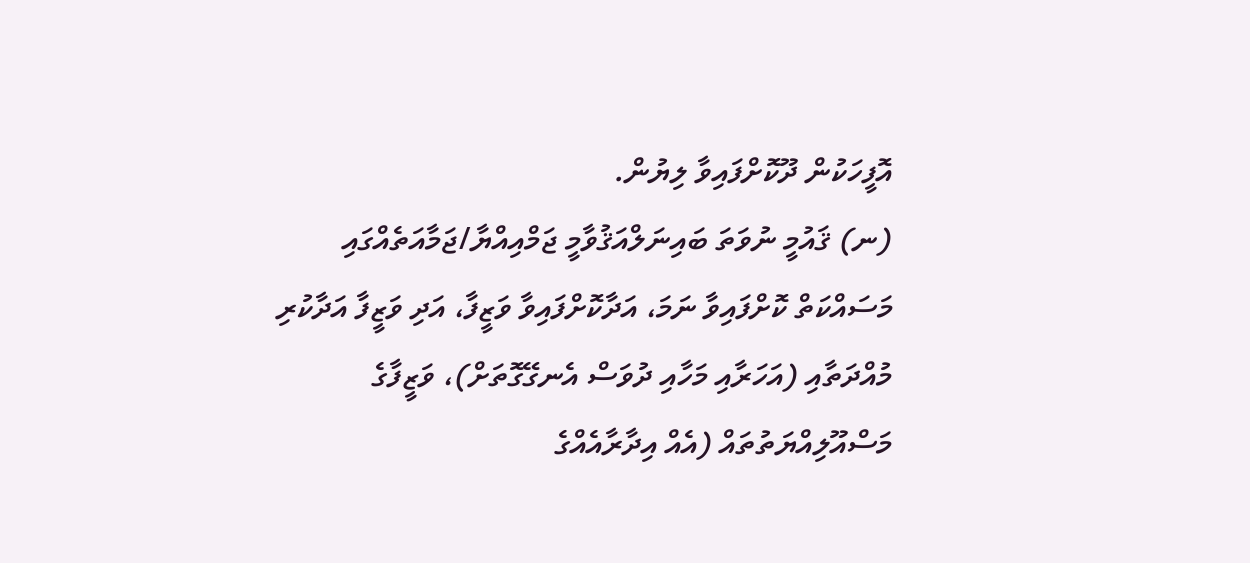އޮފީހަކުން ދޫކޮށްފައިވާ ލިޔުން.
(ނ) ޤައުމީ ނުވަތަ ބައިނަލްއަޤުވާމީ ޖަމްއިއްޔާ/ޖަމާއަތެއްގައި މަސައްކަތް ކޮށްފައިވާ ނަމަ، އަދާކޮށްފައިވާ ވަޒީފާ، އަދި ވަޒީފާ އަދާކުރި މުއްދަތާއި (އަހަރާއި މަހާއި ދުވަސް އެނގޭގޮތަށް)، ވަޒީފާގެ މަސްއޫލިއްޔަތުތައް (އެއް އިދާރާއެއްގެ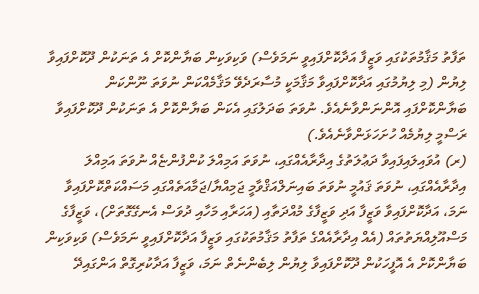ތަފާތު މަޤާމުތަކުގައި ވަޒީފާ އަދާކޮށްފައިވީ ނަމަވެސް) ވަކިވަކިން ބަޔާންކޮށް އެ ތަނަކުން ދޫކޮށްފައިވާ ލިޔުން (މި ލިޔުމުގައި އަދާކޮށްފައިވާ މަޤާމަކީ މުސާރަދެވޭ މަޤާމެއްކަން ނުވަތަ ނޫންކަން ބަޔާންކޮށްފައި އޮންނަންވާނެއެވެ. ނުވަތަ ބަދަލުގައި އެކަން ބަޔާންކޮށް އެ ތަނަކުން ދޫކޮށްފައިވާ ރަސްމީ ލިޔުމެއް ހުށަހަޅަންވާނެއެވެ.)
(ރ) އުވައިލައިފައިވާ ދަޢުލަތުގެ އިދާރާއެއްގައި، ނުވަތަ އަމިއްލަ ކުންފުންޏެއް ނުވަތަ އަމިއްލަ އިދާރާއެއްގައި، ނުވަތަ ޤައުމީ ނުވަތަ ބައިނަލްއަޤްވާމީ ޖަމިއްޔާ/ޖަމާއަތެއްގައި މަސައްކަތްކޮށްފައިވާ ނަމަ، އަދާކޮށްފައިވާ ވަޒީފާ އަދި ވަޒީފާގެ މުއްދަތާއި (އަހަރާއި މަހާއި ދުވަސް އެނގޭގޮތަށް)، ވަޒީފާގެ މަސްއޫލިއްޔަތުތައް (އެއް އިދާރާއެއްގެ ތަފާތު މަޤާމުތަކުގައި ވަޒީފާ އަދާކޮށްފައިވީ ނަމަވެސް) ވަކިވަކިން ބަޔާންކޮށް އެ އޮފީހަކުން ދޫކޮށްފައިވާ ލިޔުން ލިބެންނެތް ނަމަ، ވަޒީފާ އަދާކުރިގޮތް އަންގައިދޭ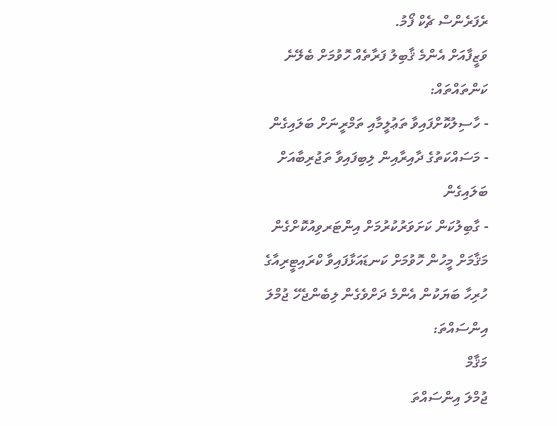ރެފަރެންސް ޗެކް ފޯމު.
ވަޒީފާއަށް އެންމެ ޤާބިލު ފަރާތެއް ހޮވުމަށް ބެލޭނެ ކަންތައްތައް:
- ހާސިލުކޮށްފައިވާ ތަޢުލީމާއި ތަމްރީނަށް ބަލައިގެން
- މަސައްކަތުގެ ދާއިރާއިން ލިބިފައިވާ ތަޖުރިބާއަށް ބަލައިގެން
- ގާބިލުކަން ކަށަވަރުކުރުމަށް އިންޓަރވިއުކޮށްގެން
މަޤާމަށް މީހުން ހޮވުމަށް ކަނޑައަޅާފައިވާ ކްރައިޓީރިއާގެ ހުރިހާ ބަޔަކުން އެންމެ ދަށްވެގެން ލިބެންޖެހޭ ޖުމްލަ އިންސައްތަ:
މަޤާމް
ޖުމްލަ އިންސައްތަ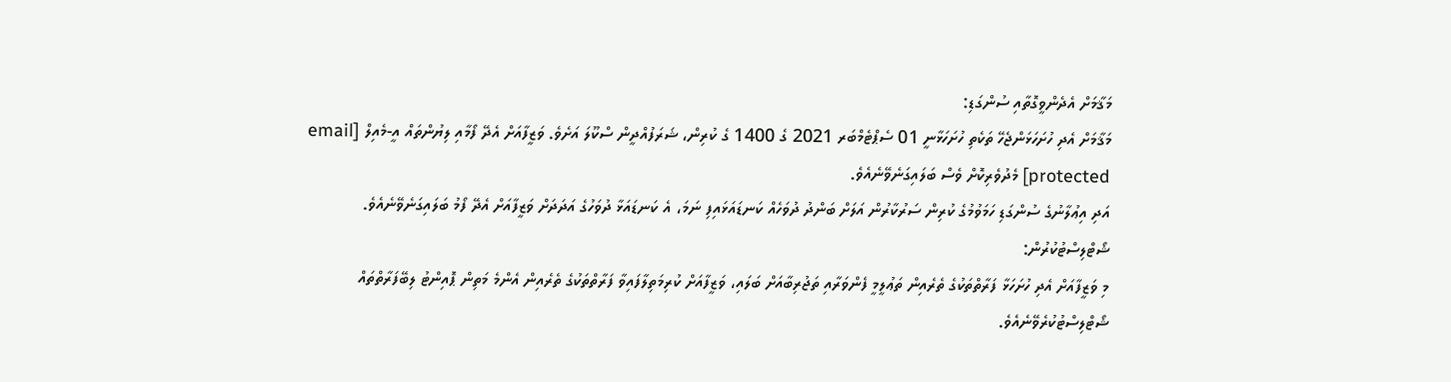މަޤާމަށް އެދެންވީގޮތާއި ސުންގަޑި:
މަޤާމަށް އެދި ހުށަހަޅަންޖެހޭ ތަކެތި ހުށަހަޅާނީ 01 ސެޕްޓެމްބަރ 2021 ގެ 1400 ގެ ކުރިން، ޝަރަފުއްދީން ސްކޫލަ އަށެވެ. ވަޒީފާއަށް އެދޭ ފޯމާއި ލިޔުންތައް އީ-މެއިލް [email protected] މެދުވެރިކޮށް ވެސް ބަލައިގަނެވޭނެއެވެ.
އަދި އިޢުލާނުގެ ސުންގަޑި ހަމަވުމުގެ ކުރިން ސަރުކާރުން އަލަށް ބަންދު ދުވަހެއް ކަނޑައަޅައިފި ނަމަ، އެ ކަނޑައަޅާ ދުވަހުގެ އަދަދަށް ވަޒީފާއަށް އެދޭ ފޯމު ބަލައިގަނެވޭނެއެވެ.
ޝޯޓްލިސްޓުކުރުން:
މި ވަޒީފާއަށް އެދި ހުށަހަޅާ ފަރާތްތަކުގެ ތެރެއިން ތަޢުލީމީ ފެންވަރާއި ތަޖުރިބާއަށް ބަލައި، ވަޒީފާއަށް ކުރިމަތިލާފައިވާ ފަރާތްތަކުގެ ތެރެއިން އެންމެ މަތިން ޕޮއިންޓު ލިބޭފަރާތްތައް ޝޯޓްލިސްޓުކުރެވޭނެއެވެ.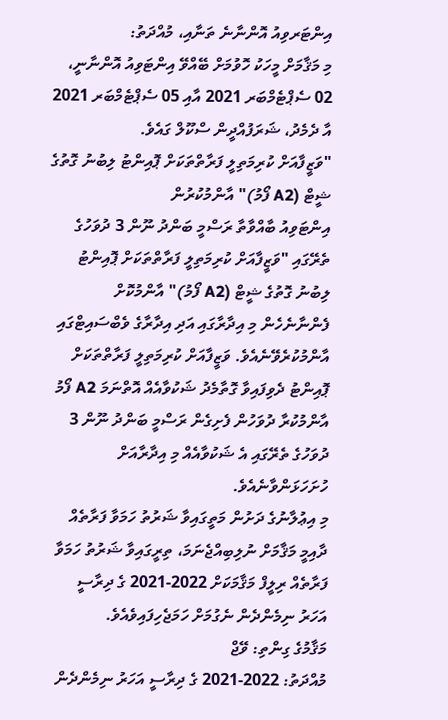އިންޓަރވިއު އޮންނާނެ ތަނާއި، މުއްދަތު:
މި މަޤާމަށް މީހަކު ހޮވުމަށް ބޭއްވޭ އިންޓަވިއު އޮންނާނީ، 02 ސެޕްޓެމްބަރ 2021 އާއި 05 ސެޕްޓެމްބަރ 2021 އާ ދެމެދު، ޝަރަފުއްދީން ސްކޫލް ގައެވެ.
"ވަޒީފާއަށް ކުރިމަތިލީ ފަރާތްތަކަށް ޕޮއިންޓު ލިބުނު ގޮތުގެ ޝީޓް (A2 ފޯމު)" އާންމުކުރުން
އިންޓަވިއު ބާއްވާތާ ރަސްމީ ބަންދު ނޫން 3 ދުވަހުގެ ތެރޭގައި "ވަޒީފާއަށް ކުރިމަތިލީ ފަރާތްތަކަށް ޕޮއިންޓު ލިބުނު ގޮތުގެ ޝީޓް (A2 ފޯމު)" އާންމުކޮށް ފެންނާނެހެން މި އިދާރާގައި އަދި އިދާރާގެ ވެބްސައިޓްގައި އާންމުކުރެވޭނެއެވެ. ވަޒީފާއަށް ކުރިމަތިލީ ފަރާތްތަކަށް ޕޮއިންޓު ދެވިފައިވާ ގޮތާމެދު ޝަކުވާއެއް އޮތްނަމަ A2 ފޯމު އާންމުކުރާ ދުވަހުން ފެށިގެން ރަސްމީ ބަންދު ނޫން 3 ދުވަހުގެ ތެރޭގައި އެ ޝަކުވާއެއް މި އިދާރާއަށް ހުށަހަޅަންވާނެއެވެ.
މި އިޢުލާނުގެ ދަށުން މަތީގައިވާ ޝަރުތު ހަމަވާ ފަރާތެއް ދާއިމީ މަޤާމަށް ނުލިބިއްޖެނަމަ، ތިރީގައިވާ ޝަރުތު ހަމަވާ ފަރާތެއް ރިލީފް މަޤާމަކަށް 2022-2021 ގެ ދިރާސީ އަހަރު ނިމެންދެން ނެގުމަށް ހަމަޖެހިފައިވެއެވެ.
މަޤާމުގެ ގިންތި: ވޭޖް
މުއްދަތު: 2022-2021 ގެ ދިރާސީ އަހަރު ނިމެންދެން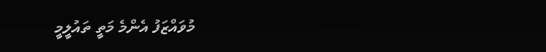މުވައްޒަފު އެންމެ މަތީ ތައުލީމީ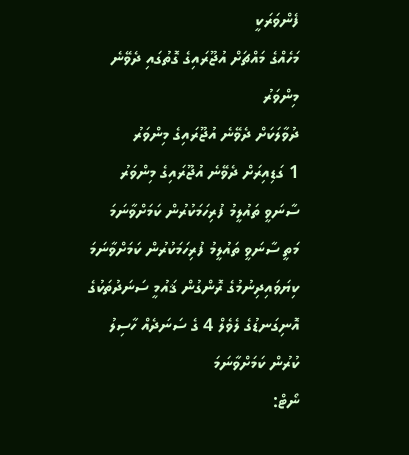ފެންވަރަކީ
މަހެއްގެ މައްޗަށް އުޖޫރައިގެ ގޮތުގައި ދެވޭނެ މިންވަރު
ދުވާލަކަށް ދެވޭނެ އުޖޫރައިގެ މިންވަރު
1 ގަޑިއިރަށް ދެވޭނެ އުޖޫރައިގެ މިންވަރު
ސާނަވީ ތައުލީމު ފުރިހަމަކުރުން ކަމަށްވާނަމަ
މަތީ ސާނަވީ ތައުލީމު ފުރިހަމަކުރުން ކަމަށްވާނަމަ
ކިޔަވައިދިނުމުގެ ރޮންގުން ޤައުމީ ސަނަދުތަކުގެ އޮނިގަނޑުގެ ލެވެލް 4 ގެ ސަނަދެއް ހާސިލު ކުރުން ކަމަށްވާނަމަ
ނޯޓް: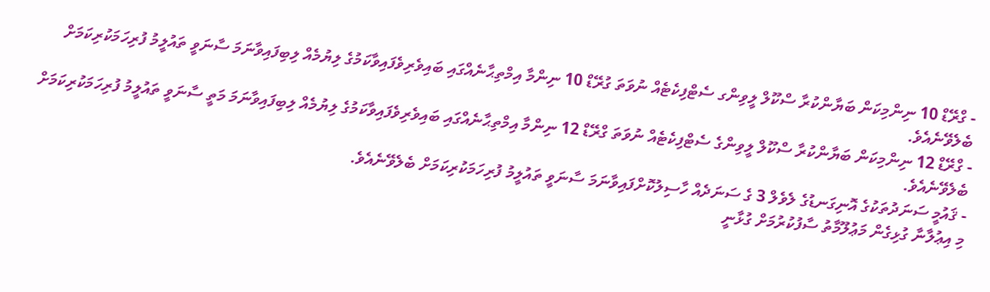- ގްރޭޑް 10 ނިންމިކަން ބަޔާންކުރާ ސްކޫލް ލީވިންގ ސެޓްފިކެޓެއް ނުވަތަ ގުރޭޑް 10 ނިންމާ އިމްތިޙާނެއްގައި ބައިވެރިވެފައިވާކަމުގެ ލިޔުމެއް ލިބިފައިވާނަމަ ސާނަވީ ތައުލީމު ފުރިހަމަކުރިކަމަށް ބެލެވޭނެއެވެ.
- ގްރޭޑް 12 ނިންމިކަން ބަޔާންކުރާ ސްކޫލް ލީވިންގެ ސެޓްފިކެޓެއް ނުވަތަ ގްރޭޑް 12 ނިންމާ އިމްތިޙާނެއްގައި ބައިވެރިވެފައިވާކަމުގެ ލިޔުމެއް ލިބިފައިވާނަމަ މަތީ ސާނަވީ ތައުލީމު ފުރިހަމަކުރިކަމަށް ބެލެވޭނެއެވެ.
- ޤައުމީ ސަނަދުތަކުގެ އޮނިގަނޑުގެ ލެވެލް 3 ގެ ސަނަދެއް ހާސިލުކޮށްފައިވާނަމަ ސާނަވީ ތައުލީމު ފުރިހަމަކުރިކަމަށް ބެލެވޭނެއެވެ.
މި އިޢުލާނާ ގުޅިގެން މަޢުލޫމާތު ސާފުކުރުމަށް ގުޅާނީ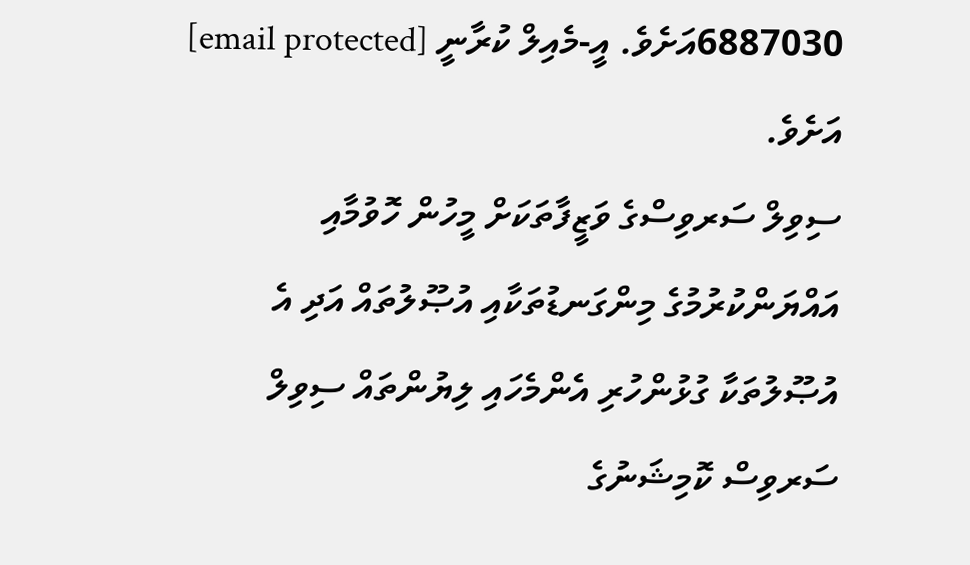6887030އަށެވެ. އީ-މެއިލް ކުރާނީ [email protected] އަށެވެ.
ސިވިލް ސަރވިސްގެ ވަޒީފާތަކަށް މީހުން ހޮވުމާއި އައްޔަންކުރުމުގެ މިންގަނޑުތަކާއި އުޞޫލުތައް އަދި އެ އުޞޫލުތަކާ ގުޅުންހުރި އެންމެހައި ލިޔުންތައް ސިވިލް ސަރވިސް ކޮމިޝަނުގެ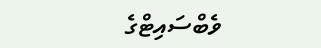ވެބްސައިޓްގެ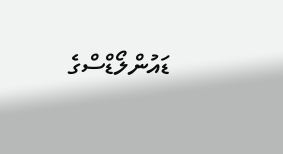ޑައުންލޯޑްސްގެ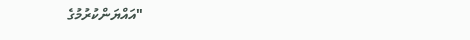"އައްޔަންކުރުމުގެ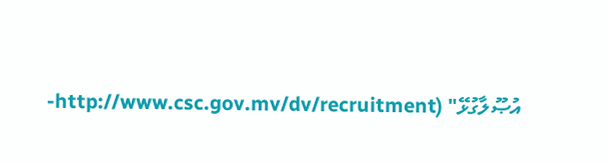އުޞޫލާގުޅޭ" (http://www.csc.gov.mv/dv/recruitment-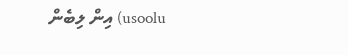usoolu) އިން ލިބެން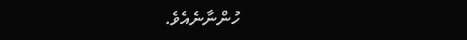ހުންނާނެއެވެ.